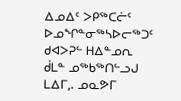ᐃᓄᐃᑦ ᐳᑭᖅᑕᓖᑦ ᐅᓄᖏᓐᓂᖅᓴᐅᓕᖅᑐᑦ
ᑯᐊᐳᕈᓪ ᕼᐃᓐᓄᕆ ᑰᒪᓐ ᓄᖅᑲᖅᑎᓪᓗᒍ ᒪᐃᒥ,. ᓄᓇᕗᒥ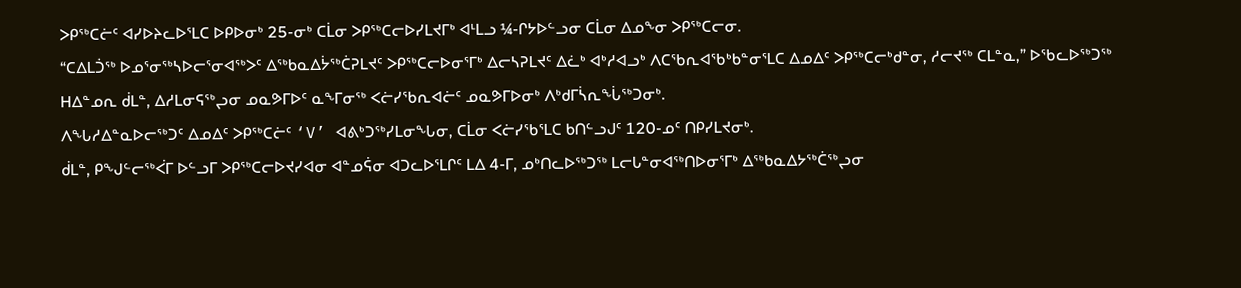ᐳᑭᖅᑕᓖᑦ ᐊᓯᐅᔨᓚᐅᕐᒪᑕ ᐅᑭᐅᓂᒃ 25-ᓂᒃ ᑕᒫᓂ ᐳᑭᖅᑕᓕᐅᓯᒪᔪᒥᒃ ᐊᒻᒪᓗ ¼-ᒋᔭᐅᓪᓗᓂ ᑕᒫᓂ ᐃᓄᖕᓂ ᐳᑭᖅᑕᓕᓂ.
“ᑕᐃᒪᑑᖅ ᐅᓄᕐᓂᖅᓴᐅᓕᕐᓂᐊᖅᐳᑦ ᐃᖅᑲᓇᐃᔮᖅᑖᕈᒪᔪᑦ ᐳᑭᖅᑕᓕᐅᓂᕐᒥᒃ ᐃᓕᓴᕈᒪᔪᑦ ᐃᓛᒃ ᐊᒃᓱᐊᓗᒃ ᐱᑕᖃᕆᐊᖃᒃᑲᓐᓂᕐᒪᑕ ᐃᓄᐃᑦ ᐳᑭᖅᑕᓕᒃᑯᓐᓂ, ᓱᓕᔪᖅ ᑕᒪᓐᓇ,” ᐅᖃᓚᐅᖅᑐᖅ ᕼᐃᓐᓄᕆ ᑰᒪᓐ, ᐃᓱᒪᓂᕋᖅᖢᓂ ᓄᓇᕗᒥᐅᑦ ᓇᖕᒥᓂᖅ ᐸᓖᓯᖃᕆᐊᓖᑦ ᓄᓇᕗᒥᐅᓂᒃ ᐱᒃᑯᒥᓵᕆᖔᖅᑐᓂᒃ.
ᐱᖓᓱᐃᓐᓇᐅᓕᖅᑐᑦ ᐃᓄᐃᑦ ᐳᑭᖅᑕᓖᑦ ‘V’ ᐊᕕᒃᑐᖅᓯᒪᓂᖓᓂ, ᑕᒫᓂ ᐸᓖᓯᖃᕐᒪᑕ ᑲᑎᓪᓗᒍᑦ 120-ᓄᑦ ᑎᑭᓯᒪᔪᓂᒃ.
ᑰᒪᓐ, ᑭᖑᓪᓕᖅᐹᒥ ᐅᓪᓗᒥ ᐳᑭᖅᑕᓕᐅᔪᓯᐊᓂ ᐊᓐᓄᕌᓂ ᐊᑐᓚᐅᕐᒪᒋᑦ ᒪᐃ 4-ᒥ, ᓄᒃᑎᓚᐅᖅᑐᖅ ᒪᓕᒐᓐᓂᐊᖅᑎᐅᓂᕐᒥᒃ ᐃᖅᑲᓇᐃᔭᖅᑖᖅᖢᓂ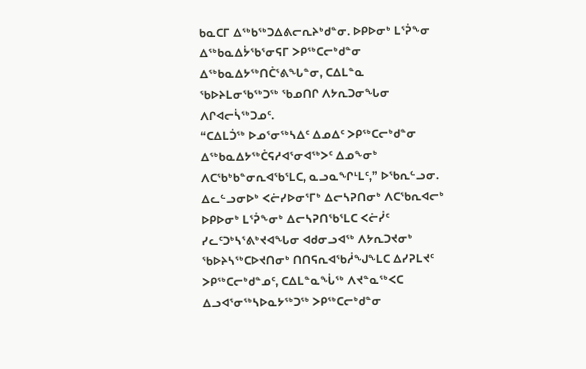ᑲᓇᑕᒥ ᐃᖅᑲᖅᑐᐃᕕᓕᕆᔨᒃᑯᓐᓂ. ᐅᑭᐅᓂᒃ ᒪᕐᕉᖕᓂ ᐃᖅᑲᓇᐃᔮᖃᕐᓂᕋᒥ ᐳᑭᖅᑕᓕᒃᑯᓐᓂ ᐃᖅᑲᓇᐃᔭᖅᑎᑖᕐᕕᖓᓐᓂ, ᑕᐃᒪᓐᓇ ᖃᐅᔨᒪᓂᖃᖅᑐᖅ ᖃᓄᑎᒋ ᐱᔭᕆᑐᓂᖓᓂ ᐱᒋᐊᓕᓵᖅᑐᓄᑦ.
“ᑕᐃᒪᑑᖅ ᐅᓄᕐᓂᖅᓴᐃᑦ ᐃᓄᐃᑦ ᐳᑭᖅᑕᓕᒃᑯᓐᓂ ᐃᖅᑲᓇᐃᔭᖅᑖᕋᓱᐊᕐᓂᐊᖅᐳᑦ ᐃᓄᖕᓂᒃ ᐱᑕᖃᒃᑲᓐᓂᕆᐊᖃᕐᒪᑕ, ᓇᓗᓇᖏᒻᒪᑦ,” ᐅᖃᕆᓪᓗᓂ.
ᐃᓚᓪᓗᓂᐅᒃ ᐸᓖᓯᐅᓂᕐᒥᒃ ᐃᓕᓴᕈᑎᓂᒃ ᐱᑕᖃᕆᐊᓕᒃ ᐅᑭᐅᓂᒃ ᒪᕐᕉᖕᓂᒃ ᐃᓕᓴᕈᑎᖃᕐᒪᑕ ᐸᓖᓰᑦ ᓯᓚᑦᑐᒃᓴᕐᕕᒃᔪᐊᖓᓂ ᐊᑯᓂᓗᐊᖅ ᐱᔭᕆᑐᔪᓂᒃ ᖃᐅᔨᓴᖅᑕᐅᔪᑎᓂᒃ ᑎᑎᕋᕆᐊᖃᓲᖑᖕᒪᑕ ᐃᓯᕈᒪᔪᑦ ᐳᑭᖅᑕᓕᒃᑯᓐᓄᑦ, ᑕᐃᒪᓐᓇᖔᖅ ᐱᔪᓐᓇᖅᐸᑕ ᐃᓗᐊᕐᓂᖅᓴᐅᓇᔭᖅᑐᖅ ᐳᑭᖅᑕᓕᒃᑯᓐᓂ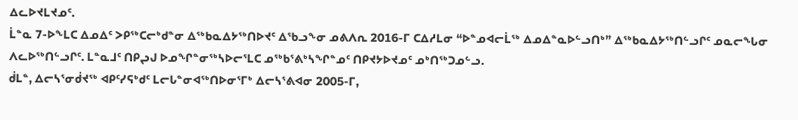ᐃᓚᐅᔪᒪᔪᓄᑦ.
ᒫᓐᓇ 7-ᐅᖕᒪᑕ ᐃᓄᐃᑦ ᐳᑭᖅᑕᓕᒃᑯᓐᓂ ᐃᖅᑲᓇᐃᔭᖅᑎᐅᔪᑦ ᐃᖃᓗᖕᓂ ᓄᕕᐱᕆ 2016-ᒥ ᑕᐃᓱᒪᓂ “ᐅᓐᓄᐊᓕᒫᖅ ᐃᓄᐃᓐᓇᐅᓪᓗᑎᒃ” ᐃᖅᑲᓇᐃᔭᖅᑎᓪᓗᒋᑦ ᓄᓇᓕᖓᓂ ᐱᓚᐅᖅᑎᓪᓗᒋᑦ. ᒪᓐᓇᒧᑦ ᑎᑭᖢᒍ ᐅᓄᖏᓐᓂᖅᓴᐅᓕᕐᒪᑕ ᓄᖅᑲᕐᕕᒃᓴᖏᓐᓄᑦ ᑎᑭᔪᔭᐅᔪᓄᑦ ᓄᒃᑎᖅᑐᓄᓪᓗ.
ᑰᒪᓐ, ᐃᓕᓴᕐᓂᑰᔪᖅ ᐊᑭᑦᓯᕋᒃᑯᑦ ᒪᓕᒐᓐᓂᐊᖅᑎᐅᓂᕐᒥᒃ ᐃᓕᓴᕐᕕᐊᓂ 2005-ᒥ,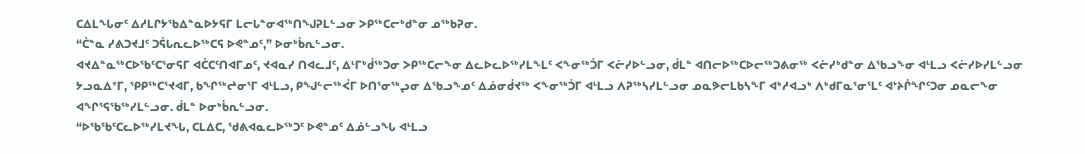ᑕᐃᒪᖓᓂᑦ ᐃᓱᒪᒋᔭᖃᐃᓐᓇᐅᔭᕋᒥ ᒪᓕᒐᓐᓂᐊᖅᑎᖑᕈᒪᓪᓗᓂ ᐳᑭᖅᑕᓕᒃᑯᓐᓂ ᓄᖅᑲᕈᓂ.
“ᑖᓐᓇ ᓯᕕᑐᔪᒧᑦ ᑐᕌᒐᕆᓚᐅᖅᑕᕋ ᐅᕙᓐᓄᑦ,” ᐅᓂᒃᑳᕆᓪᓗᓂ.
ᐊᔪᐃᓐᓇᖅᑕᐅᖃᑦᑕᕐᓂᕋᒥ ᐊᑖᑕᑦᑎᐊᒥᓄᑦ, ᔪᐊᓇᓯ ᑎᐊᓚᒧᑦ, ᐃᒻᒥᒃᑰᖅᑐᓂ ᐳᑭᖅᑕᓕᖕᓂ ᐃᓚᐅᓚᐅᖅᓯᒪᖕᒪᑦ ᐸᖕᓂᖅᑑᒥ ᐸᓖᓯᐅᓪᓗᓂ, ᑰᒪᓐ ᐊᑎᓕᐅᖅᑕᐅᓕᖅᑐᕕᓂᖅ ᐸᓖᓯᒃᑯᓐᓂ ᐃᖃᓗᖕᓂ ᐊᒻᒪᓗ ᐸᓖᓯᐅᓯᒪᓪᓗᓂ ᔭᓗᓇᐃᕝᒥ, ᕿᑭᖅᑕᕐᔪᐊᒥ, ᑲᖏᖅᖠᓂᕐᒥ ᐊᒻᒪᓗ, ᑭᖑᓪᓕᖅᐹᒥ ᐅᑎᕐᓂᖅᖢᓂ ᐃᖃᓗᖕᓄᑦ ᐃᓅᓂᑰᔪᖅ ᐸᖕᓂᖅᑑᒥ ᐊᒻᒪᓗ ᐱᕈᖅᓴᓯᒪᓪᓗᓂ ᓄᓇᕗᓕᒪᑲᓴᖕᒥ ᐊᒃᓱᐊᓗᒃ ᐱᒃᑯᒥᓇᕐᓂᕐᒪᑦ ᐊᔾᔨᒌᖏᑦᑐᓂ ᓄᓇᓕᖕᓂ ᐊᖏᕐᕋᖃᖅᓯᒪᓪᓗᓂ. ᑰᒪᓐ ᐅᓂᒃᑳᕆᓪᓗᓂ.
“ᐅᖃᖃᑦᑕᓚᐅᖅᓯᒪᔪᖓ, ᑕᒪᐃᑕ, ᖁᕕᐊᓇᓚᐅᖅᑐᑦ ᐅᕙᓐᓄᑦ ᐃᓅᓪᓗᖓ ᐊᒻᒪᓗ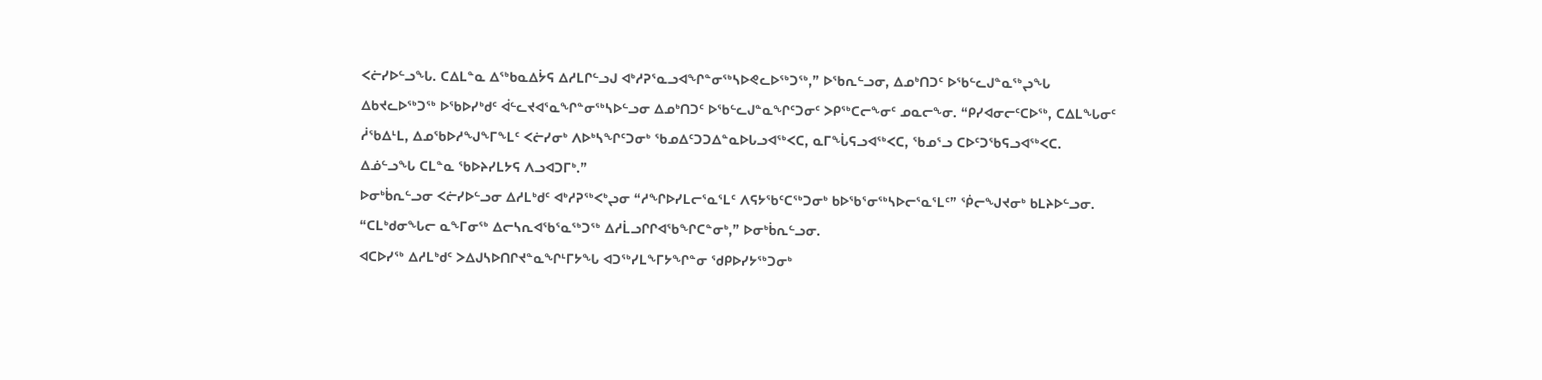ᐸᓖᓯᐅᓪᓗᖓ. ᑕᐃᒪᓐᓇ ᐃᖅᑲᓇᐃᔮᕋ ᐃᓱᒪᒋᓪᓗᒍ ᐊᒃᓱᕈᕐᓇᓗᐊᖏᓐᓂᖅᓴᐅᕙᓚᐅᖅᑐᖅ,” ᐅᖃᕆᓪᓗᓂ, ᐃᓄᒃᑎᑐᑦ ᐅᖃᓪᓚᒍᓐᓇᖅᖢᖓ ᐃᑲᔪᓚᐅᖅᑐᖅ ᐅᖃᐅᓯᒃᑯᑦ ᐋᓪᓚᔪᐊᕐᓇᖏᓐᓂᖅᓴᐅᓪᓗᓂ ᐃᓄᒃᑎᑐᑦ ᐅᖃᓪᓚᒍᓐᓇᖏᑦᑐᓂᑦ ᐳᑭᖅᑕᓕᖕᓂᑦ ᓄᓇᓕᖕᓂ. “ᑭᓯᐊᓂᓕᑦᑕᐅᖅ, ᑕᐃᒪᖓᓂᑦ ᓲᖃᐃᒻᒪ, ᐃᓄᖃᐅᓱᖑᖕᒥᖕᒪᑦ ᐸᓖᓯᓂᒃ ᐱᐅᒃᓴᖏᑦᑐᓂᒃ ᖃᓄᐃᑦᑐᑐᐃᓐᓇᐅᒐᓗᐊᖅᐸᑕ, ᓇᒥᖔᕋᓗᐊᖅᐸᑕ, ᖃᓄᕐᓗ ᑕᐅᑦᑐᖃᕋᓗᐊᖅᐸᑕ. ᐃᓅᓪᓗᖓ ᑕᒪᓐᓇ ᖃᐅᔨᓯᒪᔭᕋ ᐱᓗᐊᑐᒥᒃ.”
ᐅᓂᒃᑳᕆᓪᓗᓂ ᐸᓖᓯᐅᓪᓗᓂ ᐃᓱᒪᒃᑯᑦ ᐊᒃᓱᕈᖅᐸᒃᖢᓂ “ᓱᖏᐅᓯᒪᓕᕐᓇᕐᒪᑦ ᐱᕋᔭᖃᑦᑕᖅᑐᓂᒃ ᑲᐅᖃᕐᓂᖅᓴᐅᓕᕐᓇᕐᒪᑦ” ᖀᓕᖑᔪᓂᒃ ᑲᒪᔨᐅᓪᓗᓂ.
“ᑕᒪᒃᑯᓂᖓᓕ ᓇᖕᒥᓂᖅ ᐃᓕᓴᕆᐊᖃᕐᓇᖅᑐᖅ ᐃᓱᒫᓗᒋᒋᐊᖃᖏᑕᓐᓂᒃ,” ᐅᓂᒃᑳᕆᓪᓗᓂ.
ᐊᑕᐅᓯᖅ ᐃᓱᒪᒃᑯᑦ ᐳᐃᒍᓴᐅᑎᒋᔪᓐᓇᖏᒻᒥᔭᖓ ᐊᑐᖅᓯᒪᖕᒥᔭᖏᓐᓂ ᖁᑭᐅᓯᔭᖅᑐᓂᒃ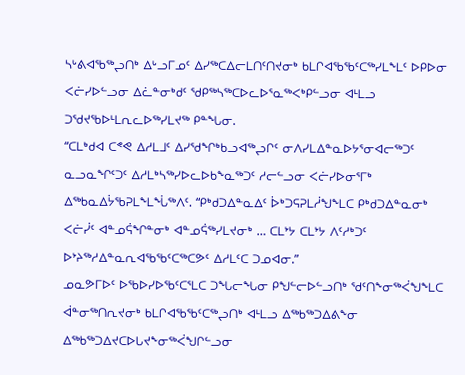ᓴᒡᕕᐊᖃᖅᖢᑎᒃ ᐃᒡᓗᒥᓄᑦ ᐃᓯᖅᑕᐃᓕᒪᑎᑦᑎᔪᓂᒃ ᑲᒪᒋᐊᖃᖃᑦᑕᖅᓯᒪᖕᒪᑦ ᐅᑭᐅᓂ ᐸᓖᓯᐅᓪᓗᓂ ᐃᓛᓐᓂᒃᑯᑦ ᖁᑭᖅᓴᖅᑕᐅᓚᐅᕐᓇᖅᐸᒃᑭᓪᓗᓂ ᐊᒻᒪᓗ ᑐᖁᔪᖃᐅᒻᒪᕆᓚᐅᖅᓯᒪᔪᖅ ᑭᓐᖓᓂ.
“ᑕᒪᒃᑯᐊ ᑕᕝᕙ ᐃᓱᒪᒧᑦ ᐃᓯᖁᖏᒃᑲᓗᐊᖅᖢᒋᑦ ᓂᐱᓯᒪᐃᓐᓇᐅᔭᕐᓂᐊᓕᖅᑐᑦ ᓇᓗᓇᖏᑦᑐᑦ ᐃᓱᒪᒃᓴᖅᓯᐅᓚᐅᑲᖕᓇᖅᑐᑦ ᓱᓕᓪᓗᓂ ᐸᓖᓯᐅᓂᕐᒥᒃ ᐃᖅᑲᓇᐃᔮᖃᕈᒪᖕᒪᖔᖅᐱᑦ. “ᑭᒃᑯᑐᐃᓐᓇᐃᑦ ᐆᒃᑐᕋᕈᒪᓲᖑᖕᒪᑕ ᑭᒃᑯᑐᐃᓐᓇᓂᒃ ᐸᓖᓰᑦ ᐊᓐᓄᕌᖏᓐᓂᒃ ᐊᓐᓄᕌᖅᓯᒪᔪᓂᒃ … ᑕᒪᔾᔭ ᑕᒪᔾᔭ ᐱᑦᓱᒃᑐᑦ ᐅᔾᔨᖅᓱᐃᓐᓇᕆᐊᖃᖃᑦᑕᖅᑕᕗᑦ ᐃᓱᒪᑦᑕ ᑐᓄᐊᓂ.”
ᓄᓇᕗᒥᐅᑦ ᐅᖃᐅᓯᐅᖃᑦᑕᕐᒪᑕ ᑐᖓᓕᖓᓂ ᑭᖑᓪᓕᐅᓪᓗᑎᒃ ᖁᑦᑎᖕᓂᖅᐹᖑᖕᒪᑕ ᐋᓐᓂᖅᑎᕆᔪᓂᒃ ᑲᒪᒋᐊᖃᖃᑦᑕᖅᖢᑎᒃ ᐊᒻᒪᓗ ᐃᖅᑲᖅᑐᐃᕕᖕᓂ ᐃᖅᑲᖅᑐᐃᔪᑕᐅᒐᔪᖕᓂᖅᐹᖑᒋᓪᓗᓂ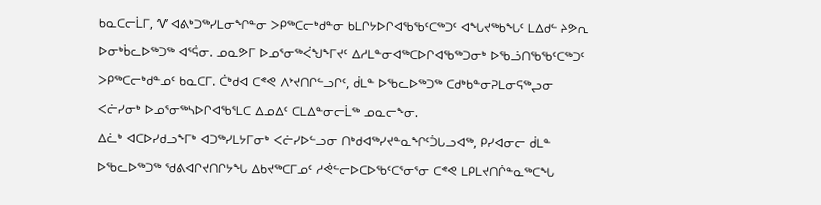ᑲᓇᑕᓕᒫᒥ, ‘V’ ᐊᕕᒃᑐᖅᓯᒪᓂᖏᓐᓂ ᐳᑭᖅᑕᓕᒃᑯᓐᓂ ᑲᒪᒋᔭᐅᒋᐊᖃᖃᑦᑕᖅᑐᑦ ᐊᖓᔪᖅᑲᖓᑦ ᒪᐃᑯᓪ ᔨᕗᕆ ᐅᓂᒃᑳᓚᐅᖅᑐᖅ ᐊᕐᕌᓂ. ᓄᓇᕗᒥ ᐅᓄᕐᓂᖅᐹᖑᖕᒥᔪᑦ ᐃᓱᒪᓐᓂᐊᖅᑕᐅᒋᐊᖃᖅᑐᓂᒃ ᐅᖃᓘᑎᖃᖃᑦᑕᖅᑐᑦ ᐳᑭᖅᑕᓕᒃᑯᓐᓄᑦ ᑲᓇᑕᒥ. ᑖᒃᑯᐊ ᑕᕝᕙ ᐱᔾᔪᑎᒋᓪᓗᒋᑦ, ᑰᒪᓐ ᐅᖃᓚᐅᖅᑐᖅ ᑕᑯᒃᑲᓐᓂᕈᒪᓂᕋᖅᖢᓂ ᐸᓖᓯᓂᒃ ᐅᓄᕐᓂᖅᓴᐅᒋᐊᖃᕐᒪᑕ ᐃᓄᐃᑦ ᑕᒪᐃᓐᓂᓕᒫᖅ ᓄᓇᓕᖕᓂ.
ᐃᓛᒃ ᐊᑕᐅᓯᑯᓗᖕᒥᒃ ᐊᑐᖅᓯᒪᔭᒥᓂᒃ ᐸᓖᓯᐅᓪᓗᓂ ᑎᒃᑯᐊᖅᓯᔪᓐᓇᖏᑦᑑᒐᓗᐊᖅ, ᑭᓯᐊᓂᓕ ᑰᒪᓐ ᐅᖃᓚᐅᖅᑐᖅ ᖁᕕᐊᒋᔪᑎᒋᔭᖓ ᐃᑲᔪᖅᑕᒥᓄᑦ ᓱᕚᓪᓕᐅᑕᐅᖃᑦᑕᕐᓂᕐᓂ ᑕᕝᕙ ᒪᑭᒪᔪᑎᒌᓐᓇᖅᑕᖓ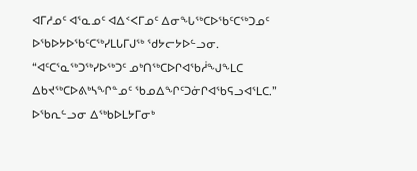ᐊᒥᓱᓄᑦ ᐊᕐᓇᓄᑦ ᐊᐃᑉᐸᒥᓄᑦ ᐃᓂᖓᖅᑕᐅᖃᑦᑕᖅᑐᓄᑦ ᐅᖃᐅᔭᐅᖃᑦᑕᖅᓯᒪᒐᒥᒍᖅ ᖁᔭᓕᔭᐅᓪᓗᓂ.
“ᐊᑦᑕᕐᓇᖅᑐᖅᓯᐅᖅᑐᑦ ᓄᒃᑎᖅᑕᐅᒋᐊᖃᓲᖑᖕᒪᑕ ᐃᑲᔪᖅᑕᐅᕕᒃᓴᖏᓐᓄᑦ ᖃᓄᐃᖏᑦᑐᓃᒋᐊᖃᕋᓗᐊᕐᒪᑕ.” ᐅᖃᕆᓪᓗᓂ ᐃᖅᑲᐅᒪᔭᒥᓂᒃ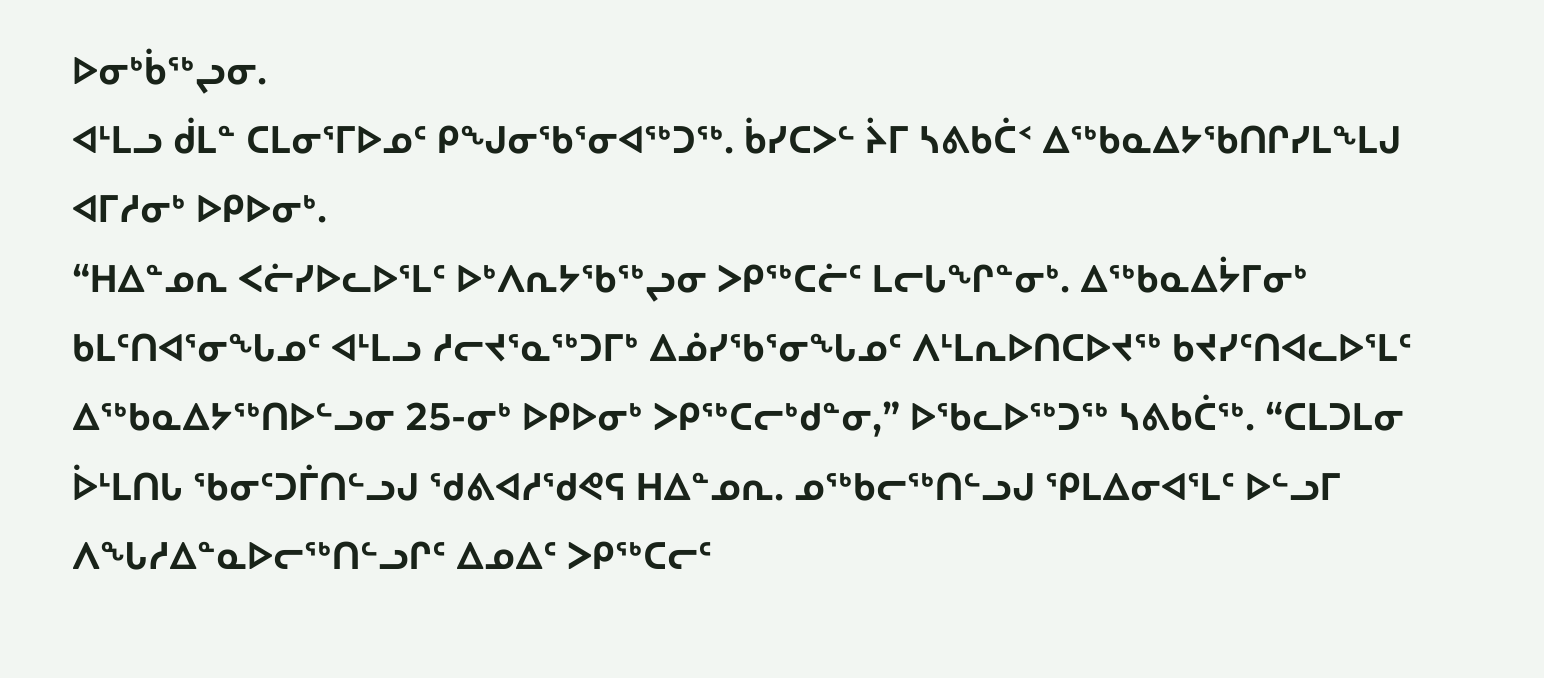ᐅᓂᒃᑳᖅᖢᓂ.
ᐊᒻᒪᓗ ᑰᒪᓐ ᑕᒪᓂᕐᒥᐅᓄᑦ ᑭᖑᓂᖃᕐᓂᐊᖅᑐᖅ. ᑳᓯᑕᐳᓪ ᔩᒥ ᓴᕕᑲᑖᑉ ᐃᖅᑲᓇᐃᔭᖃᑎᒋᓯᒪᖕᒪᒍ ᐊᒥᓱᓂᒃ ᐅᑭᐅᓂᒃ.
“ᕼᐃᓐᓄᕆ ᐸᓖᓯᐅᓚᐅᕐᒪᑦ ᐅᒃᐱᕆᔭᖃᖅᖢᓂ ᐳᑭᖅᑕᓖᑦ ᒪᓕᒐᖏᓐᓂᒃ. ᐃᖅᑲᓇᐃᔮᒥᓂᒃ ᑲᒪᑦᑎᐊᕐᓂᖓᓄᑦ ᐊᒻᒪᓗ ᓱᓕᔪᕐᓇᖅᑐᒥᒃ ᐃᓅᓯᖃᕐᓂᖓᓄᑦ ᐱᒻᒪᕆᐅᑎᑕᐅᔪᖅ ᑲᔪᓯᑦᑎᐊᓚᐅᕐᒪᑦ ᐃᖅᑲᓇᐃᔭᖅᑎᐅᓪᓗᓂ 25-ᓂᒃ ᐅᑭᐅᓂᒃ ᐳᑭᖅᑕᓕᒃᑯᓐᓂ,” ᐅᖃᓚᐅᖅᑐᖅ ᓴᕕᑲᑖᖅ. “ᑕᒪᑐᒪᓂ ᐆᒻᒪᑎᒐ ᖃᓂᑦᑐᒦᑎᓪᓗᒍ ᖁᕕᐊᓱᖁᕙᕋ ᕼᐃᓐᓄᕆ. ᓄᖅᑲᓕᖅᑎᓪᓗᒍ ᕿᒪᐃᓂᐊᕐᒪᑦ ᐅᓪᓗᒥ ᐱᖓᓱᐃᓐᓇᐅᓕᖅᑎᓪᓗᒋᑦ ᐃᓄᐃᑦ ᐳᑭᖅᑕᓕᑦ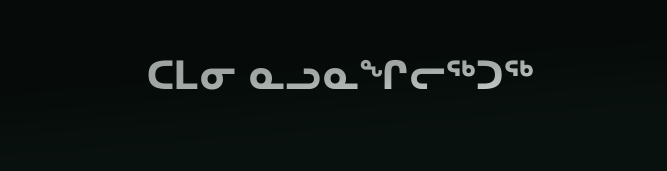ᑕᒪᓂ ᓇᓗᓇᖏᓕᖅᑐᖅ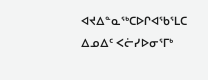ᐊᔪᐃᓐᓇᖅᑕᐅᒋᐊᖃᕐᒪᑕ ᐃᓄᐃᑦ ᐸᓖᓯᐅᓂᕐᒥᒃ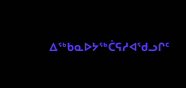ᐃᖅᑲᓇᐅᔭᖅᑖᕋᓱᐊᖁᓗᒋᑦ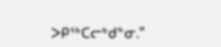ᐳᑭᖅᑕᓕᒃᑯᓐᓂ.”